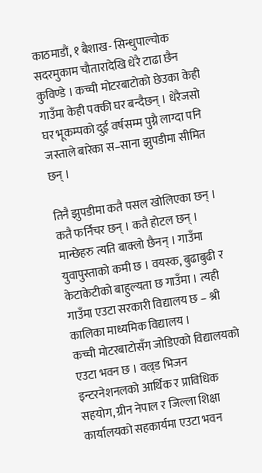काठमाडौं, १ बैशाख- सिन्धुपाल्चोक सदरमुकाम चौतारादेखि धेरै टाढा छैन कुविण्डे । कच्ची मोटरबाटोको छेउका केही गाउँमा केही पक्की घर बन्दैछन् । धेरैजसो घर भूकम्पको दुई वर्षसम्म पुग्नै लाग्दा पनि जस्ताले बारेका स–साना झुपडीमा सीमित छन् ।

तिनै झुपडीमा कतै पसल खोलिएका छन् । कतै फर्निचर छन् । कतै होटल छन् । मान्छेहरु त्यति बाक्लो छैनन् । गाउँमा युवापुस्ताको कमी छ । वयस्क, बुढाबुढी र केटाकेटीको बाहुल्यता छ गाउँमा । त्यही गाउँमा एउटा सरकारी विद्यालय छ – श्री कालिका माध्यमिक विद्यालय ।
कच्ची मोटरबाटोसँग जोडिएको विद्यालयको एउटा भवन छ । वल्र्ड भिजन इन्टरनेशनलको आर्थिक र प्राविधिक सहयोग, ग्रीन नेपाल र जिल्ला शिक्षा कार्यालयको सहकार्यमा एउटा भवन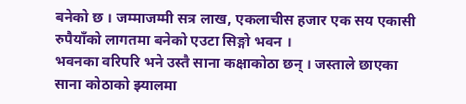बनेको छ । जम्माजम्मी सत्र लाख, एकलाचीस हजार एक सय एकासी रुपैयाँको लागतमा बनेको एउटा सिङ्गो भवन ।
भवनका वरिपरि भने उस्तै साना कक्षाकोठा छन् । जस्ताले छाएका साना कोठाको झ्यालमा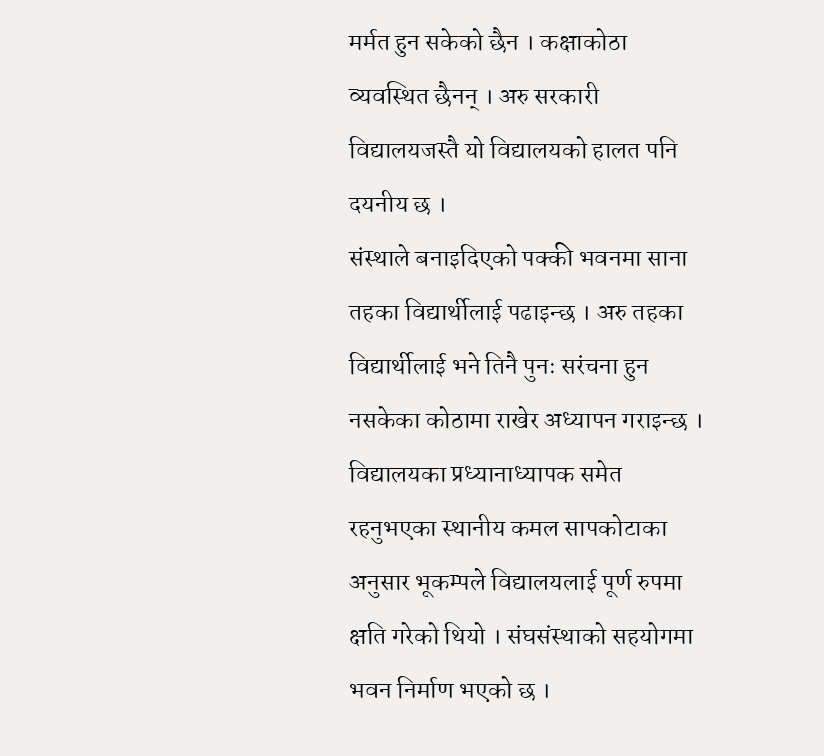मर्मत हुन सकेको छैन । कक्षाकोठा व्यवस्थित छैनन् । अरु सरकारी विद्यालयजस्तै यो विद्यालयको हालत पनि दयनीय छ ।
संस्थाले बनाइदिएको पक्की भवनमा साना तहका विद्यार्थीलाई पढाइन्छ । अरु तहका विद्यार्थीलाई भने तिनै पुनः सरंचना हुन नसकेका कोठामा राखेर अध्यापन गराइन्छ ।
विद्यालयका प्रध्यानाध्यापक समेत रहनुभएका स्थानीय कमल सापकोटाका अनुसार भूकम्पले विद्यालयलाई पूर्ण रुपमा क्षति गरेको थियो । संघसंस्थाको सहयोगमा भवन निर्माण भएको छ ।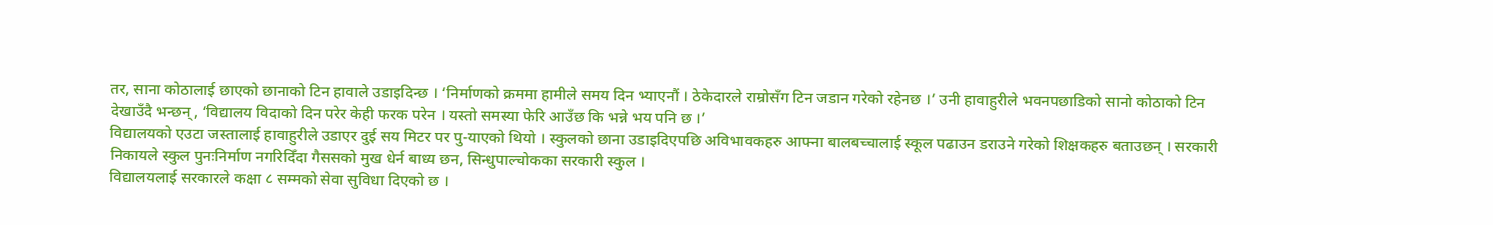तर, साना कोठालाई छाएको छानाको टिन हावाले उडाइदिन्छ । ‘निर्माणको क्रममा हामीले समय दिन भ्याएनौं । ठेकेदारले राम्रोसँग टिन जडान गरेको रहेनछ ।’ उनी हावाहुरीले भवनपछाडिको सानो कोठाको टिन देखाउँदै भन्छन्, ‘विद्यालय विदाको दिन परेर केही फरक परेन । यस्तो समस्या फेरि आउँछ कि भन्ने भय पनि छ ।’
विद्यालयको एउटा जस्तालाई हावाहुरीले उडाएर दुई सय मिटर पर पु-याएको थियो । स्कुलको छाना उडाइदिएपछि अविभावकहरु आफ्ना बालबच्चालाई स्कूल पढाउन डराउने गरेको शिक्षकहरु बताउछन् । सरकारी निकायले स्कुल पुनःनिर्माण नगरिदिँदा गैससको मुख धेर्न बाध्य छन, सिन्धुपाल्चोकका सरकारी स्कुल ।
विद्यालयलाई सरकारले कक्षा ८ सम्मको सेवा सुविधा दिएको छ ।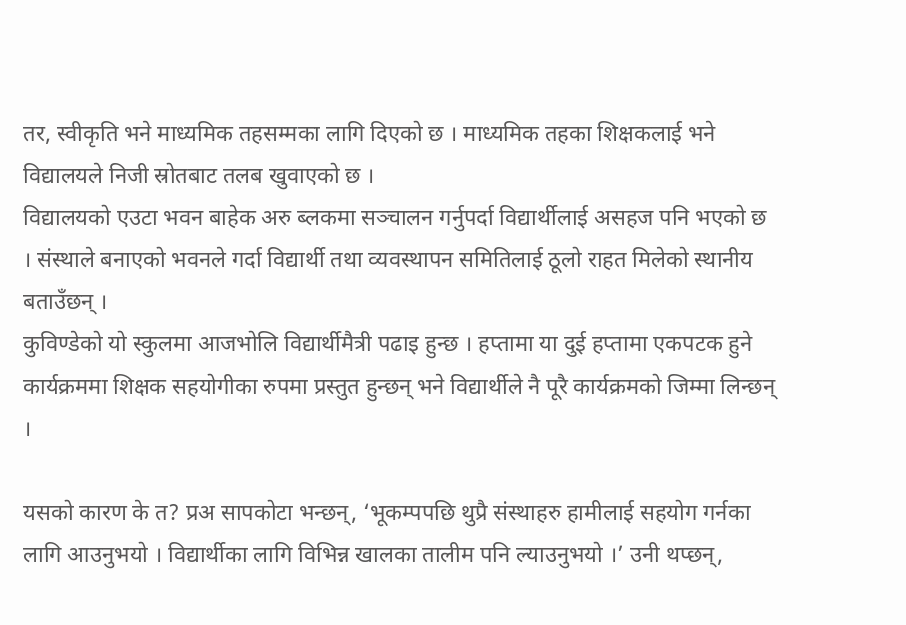तर, स्वीकृति भने माध्यमिक तहसम्मका लागि दिएको छ । माध्यमिक तहका शिक्षकलाई भने विद्यालयले निजी स्रोतबाट तलब खुवाएको छ ।
विद्यालयको एउटा भवन बाहेक अरु ब्लकमा सञ्चालन गर्नुपर्दा विद्यार्थीलाई असहज पनि भएको छ । संस्थाले बनाएको भवनले गर्दा विद्यार्थी तथा व्यवस्थापन समितिलाई ठूलो राहत मिलेको स्थानीय बताउँछन् ।
कुविण्डेको यो स्कुलमा आजभोलि विद्यार्थीमैत्री पढाइ हुन्छ । हप्तामा या दुई हप्तामा एकपटक हुने कार्यक्रममा शिक्षक सहयोगीका रुपमा प्रस्तुत हुन्छन् भने विद्यार्थीले नै पूरै कार्यक्रमको जिम्मा लिन्छन् ।

यसको कारण के त? प्रअ सापकोटा भन्छन्, ‘भूकम्पपछि थुप्रै संस्थाहरु हामीलाई सहयोग गर्नका लागि आउनुभयो । विद्यार्थीका लागि विभिन्न खालका तालीम पनि ल्याउनुभयो ।’ उनी थप्छन्,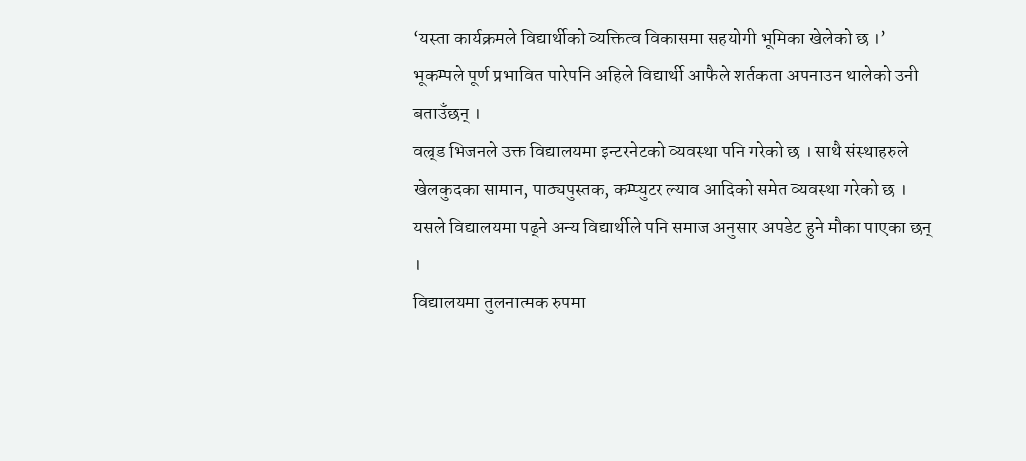‘यस्ता कार्यक्रमले विद्यार्थीको व्यक्तित्व विकासमा सहयोगी भूमिका खेलेको छ ।’
भूकम्पले पूर्ण प्रभावित पारेपनि अहिले विद्यार्थी आफैले शर्तकता अपनाउन थालेको उनी बताउँछन् ।
वल्र्ड भिजनले उक्त विद्यालयमा इन्टरनेटको व्यवस्था पनि गरेको छ । साथै संस्थाहरुले खेलकुदका सामान, पाठ्यपुस्तक, कम्प्युटर ल्याव आदिको समेत व्यवस्था गरेको छ । यसले विद्यालयमा पढ्ने अन्य विद्यार्थीले पनि समाज अनुसार अपडेट हुने मौका पाएका छन् ।
विद्यालयमा तुलनात्मक रुपमा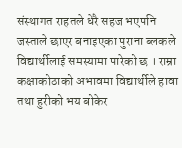संस्थागत राहतले धेरै सहज भएपनि जस्ताले छाएर बनाइएका पुराना ब्लकले विद्यार्थीलाई समस्यामा पारेको छ । राम्रा कक्षाकोठाको अभावमा विद्यार्थीले हावा तथा हुरीको भय बोकेर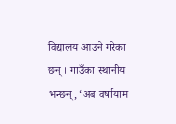विद्यालय आउने गरेका छन् । गाउँका स्थानीय भन्छन्, ‘अब वर्षायाम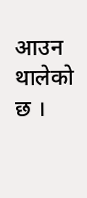आउन थालेको छ ।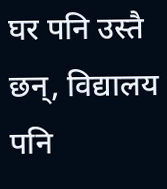घर पनि उस्तै छन्, विद्यालय पनि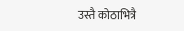उस्तै कोठाभित्रै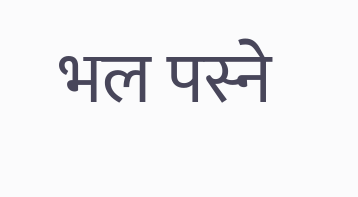भल पस्ने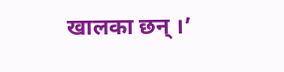खालका छन् ।’